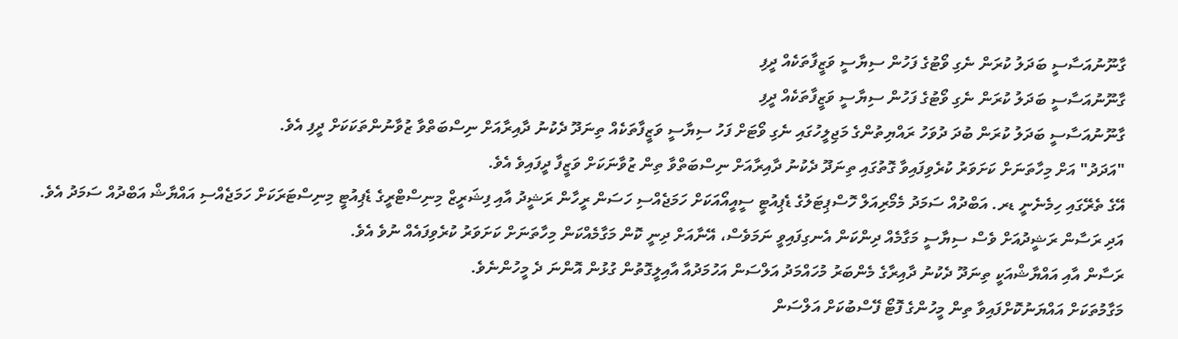ގާނޫނުއަސާސީ ބަދަލު ކުރަން ނެގި ވޯޓުގެ ފަހުން ސިޔާސީ ވަޒީފާތަކެއް ދީފި
ގާނޫނުއަސާސީ ބަދަލު ކުރަން ނެގި ވޯޓުގެ ފަހުން ސިޔާސީ ވަޒީފާތަކެއް ދީފި
ގާނޫނުއަސާސީ ބަދަލު ކުރަން ބުދަ ދުވަހު ރައްޔިތުންގެ މަޖިލީހުގައި ނެގި ވޯޓަށް ފަހު ސިޔާސީ ވަޒީފާތަކެއް ތިނަދޫ ދެކުނު ދާއިރާއަށް ނިސްބަތްވާ ޒުވާނުންތަކަކަށް ދީފި އެވެ.
"އަދަދު" އަށް މިހާތަނަށް ކަށަވަރު ކުރެވިފައިވާ ގޮތުގައި ތިނަދޫ ދެކުނު ދާއިރާއަށް ނިސްބަތްވާ ތިން ޒުވާނަކަށް ވަޒީފާ ދީފައިވެ އެވެ.
އޭގެ ތެރޭގައި ހިމެނެނީ ޑރ. އަބްދުއް ސަމަދު މެމޯރިއަލް ހޮސްޕިޓަލުގެ ޑެޕިއުޓީ ސީއީއޯއަކަށް ހަމަޖެއްސި ހަސަން ރީހާން ރަޝީދު އާއި ފިޝަރީޒް މިނިސްޓްރީގެ ޑެޕިއުޓީ މިނިސްޓަރަކަށް ހަމަޖެއްސި އައްޔާޝް އަބްދުއް ސަމަދު އެވެ.
އަދި ރަސާން ރަޝީދުއަށް ވެސް ސިޔާސީ މަގާމެއް ދިންކަން އެނގިފައިވީ ނަމަވެސް، އޭނާއަށް ދިނީ ކޮން މަގާމެއްކަން މިހާތަނަށް ކަށަވަރު ކުރެވިފައެއް ނުވެ އެވެ.
ރަސާން އާއި އައްޔާޝްއަކީ ތިނަދޫ ދެކުނު ދާއިރާގެ މެންބަރު މުހައްމަދު އަލްސަން އަހުމަދުއާ އާއިލީގޮތުން ގުޅުން އޮންނަ ދެ މީހުންނެވެ.
މަގާމުތަކަށް އައްޔަނުކޮށްފައިވާ ތިން މީހުންގެ ފޮޓޯ ފޭސްބުކަށް އަލްސަން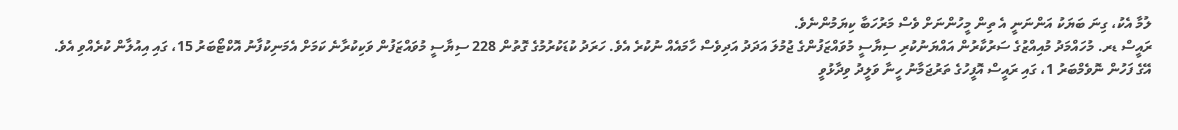ލުމާ އެކު، ގިނަ ބަޔަކު އަންނަނީ އެ ތިން މީހުންނަށް ވެސް މަރުހަބާ ކިޔަމުންނެވެ.
ރައީސް ޑރ. މުހައްމަދު މުއިއްޒުގެ ސަރުކާރުން އައްޔަނުކުރި ސިޔާސީ މުވައްޒަފުންގެ ޖުމުލަ އަދަދު އަދިވެސް ހާމައެއް ނުކުރެ އެވެ. ހަރަދު ކުޑަކުރުމުގެ ގޮތުން 228 ސިޔާސީ މުވައްޒަފުން ވަކިކުރާނެ ކަމަށް އެމަނިކުފާނު އޮކްޓޯބަރު 15، ގައި އިއުލާން ކުރެއްވި އެވެ.
އޭގެ ފަހުން ނޮވެމްބަރު 1، ގައި ރައީސް އޮފީހުގެ ތަރުޖަމާނު ހީނާ ވަލީދު ވިދާޅުވީ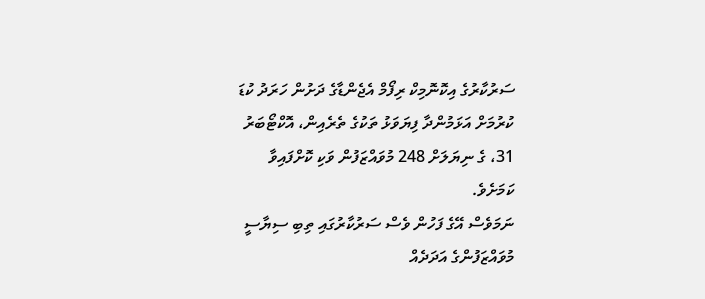ސަރުކާރުގެ އިކޮނޮމިކް ރިފޯމް އެޖެންޑާގެ ދަށުން ހަރަދު ކުޑަ ކުރުމަށް އަޅަމުންދާ ފިޔަވަޅު ތަކުގެ ތެރެއިން، އޮކްޓޯބަރު 31، ގެ ނިޔަލަށް 248 މުވައްޒަފުން ވަކި ކޮށްފައިވާ ކަމަށެވެ.
ނަމަވެސް އޭގެ ފަހުން ވެސް ސަރުކާރުގައި ތިބި ސިޔާސީ މުވައްޒަފުންގެ އަދަދެއް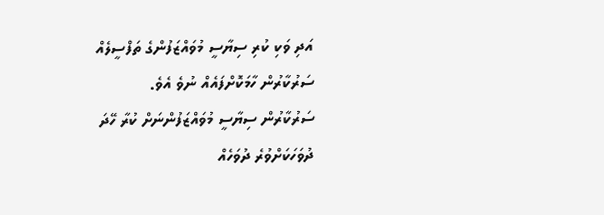އަދި ވަކި ކުރި ސިޔާސީ މުވައްޒަފުންގެ ތަފްސީލެއް ސަރުކާރުން ހާމަކޮށްފައެއް ނުވެ އެވެ.
ސަރުކާރުން ސިޔާސީ މުވައްޒަފުންނަށް ކުރާ ހޭދަ ދުވަހަކަށްވުރެ ދުވަހެއް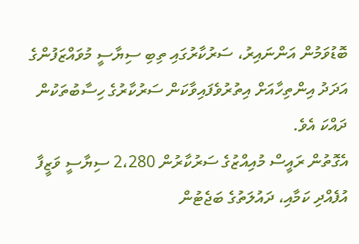ބޮޑުވަމުން އަންނައިރު، ސަރުކާރުގައި ތިބި ސިޔާސީ މުވައްޒަފުންގެ އަދަދު އިންތިހާއަށް އިތުރުވެފައިވާކަން ސަރުކާރުގެ ހިސާބުތަކުން ދައްކަ އެވެ.
އެގޮތުން ރައީސް މުއިއްޒުގެ ސަރުކާރުން 2،280 ސިޔާސީ ވަޒީފާ އުފެއްދި ކަމާއި، ދައުލަތުގެ ބަޖެޓުން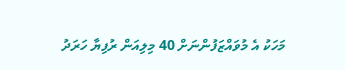މަހަކު އެ މުވައްޒަފުންނަށް 40 މިލިއަން ރުފިޔާ ހަރަދު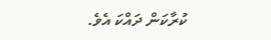ކުރާކަން ދައްކަ އެވެ.